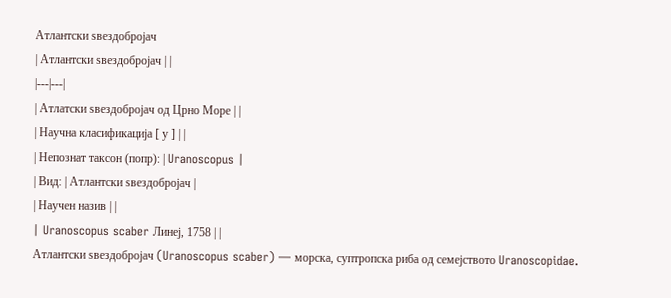Атлантски ѕвездобројач
| Атлантски ѕвездобројач | |
|---|---|
| Атлатски ѕвездобројач од Црно Море | |
| Научна класификација [ у ] | |
| Непознат таксон (попр): | Uranoscopus |
| Вид: | Атлантски ѕвездобројач |
| Научен назив | |
| Uranoscopus scaber Линеј, 1758 | |
Атлантски ѕвездобројач (Uranoscopus scaber) — морска, суптропска риба од семејството Uranoscopidae.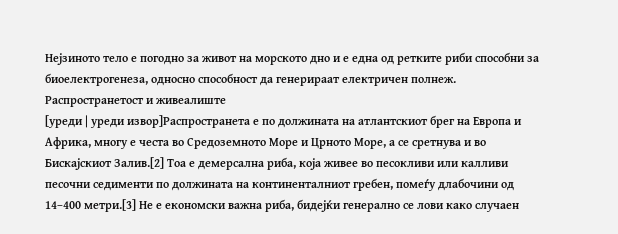Нејзиното тело е погодно за живот на морското дно и е една од ретките риби способни за биоелектрогенеза, односно способност да генерираат електричен полнеж.
Распространетост и живеалиште
[уреди | уреди извор]Распространета е по должината на атлантскиот брег на Европа и Африка, многу е честа во Средоземното Море и Црното Море, а се сретнува и во Бискајскиот Залив.[2] Тоа е демерсална риба, која живее во песокливи или калливи песочни седименти по должината на континенталниот гребен, помеѓу длабочини од 14–400 метри.[3] Не е економски важна риба, бидејќи генерално се лови како случаен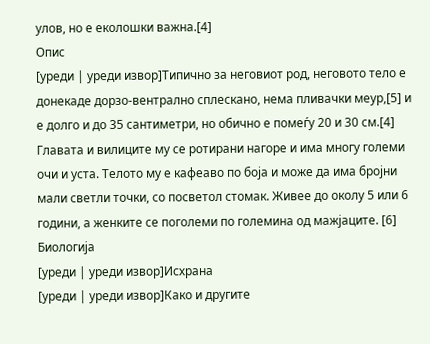улов, но е еколошки важна.[4]
Опис
[уреди | уреди извор]Типично за неговиот род, неговото тело е донекаде дорзо-вентрално сплескано, нема пливачки меур,[5] и е долго и до 35 сантиметри, но обично е помеѓу 20 и 30 см.[4] Главата и вилиците му се ротирани нагоре и има многу големи очи и уста. Телото му е кафеаво по боја и може да има бројни мали светли точки, со посветол стомак. Живее до околу 5 или 6 години, а женките се поголеми по големина од мажјаците. [6]
Биологија
[уреди | уреди извор]Исхрана
[уреди | уреди извор]Како и другите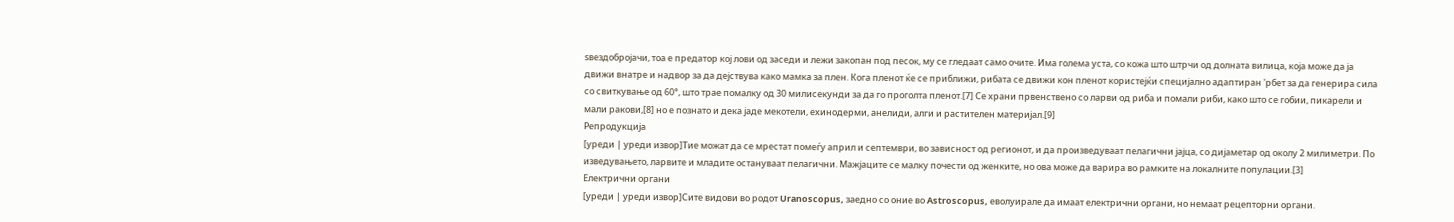ѕвездобројачи, тоа е предатор кој лови од заседи и лежи закопан под песок, му се гледаат само очите. Има голема уста, со кожа што штрчи од долната вилица, која може да ја движи внатре и надвор за да дејствува како мамка за плен. Кога пленот ќе се приближи, рибата се движи кон пленот користејќи специјално адаптиран 'рбет за да генерира сила со свиткување од 60°, што трае помалку од 30 милисекунди за да го проголта пленот.[7] Се храни првенствено со ларви од риба и помали риби, како што се гобии, пикарели и мали ракови,[8] но е познато и дека јаде мекотели, ехинодерми, анелиди, алги и растителен материјал.[9]
Репродукција
[уреди | уреди извор]Тие можат да се мрестат помеѓу април и септември, во зависност од регионот, и да произведуваат пелагични јајца, со дијаметар од околу 2 милиметри. По изведувањето, ларвите и младите остануваат пелагични. Мажјаците се малку почести од женките, но ова може да варира во рамките на локалните популации.[3]
Електрични органи
[уреди | уреди извор]Сите видови во родот Uranoscopus, заедно со оние во Astroscopus, еволуирале да имаат електрични органи, но немаат рецепторни органи.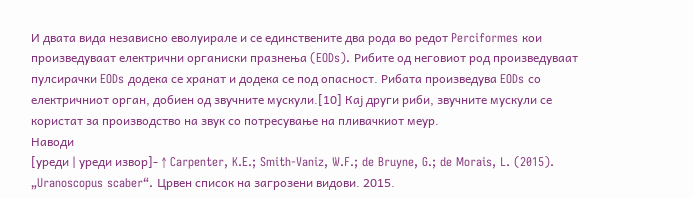И двата вида независно еволуирале и се единствените два рода во редот Perciformes кои произведуваат електрични органиски празнења (EODs). Рибите од неговиот род произведуваат пулсирачки EODs додека се хранат и додека се под опасност. Рибата произведува EODs со електричниот орган, добиен од звучните мускули.[10] Кај други риби, звучните мускули се користат за производство на звук со потресување на пливачкиот меур.
Наводи
[уреди | уреди извор]- ↑ Carpenter, K.E.; Smith-Vaniz, W.F.; de Bruyne, G.; de Morais, L. (2015). „Uranoscopus scaber“. Црвен список на загрозени видови. 2015.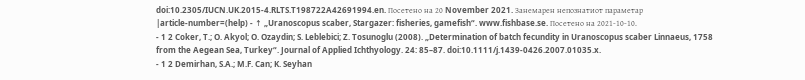doi:10.2305/IUCN.UK.2015-4.RLTS.T198722A42691994.en. Посетено на 20 November 2021. Занемарен непознатиот параметар
|article-number=(help) - ↑ „Uranoscopus scaber, Stargazer: fisheries, gamefish“. www.fishbase.se. Посетено на 2021-10-10.
- 1 2 Coker, T.; O. Akyol; O. Ozaydin; S. Leblebici; Z. Tosunoglu (2008). „Determination of batch fecundity in Uranoscopus scaber Linnaeus, 1758 from the Aegean Sea, Turkey“. Journal of Applied Ichthyology. 24: 85–87. doi:10.1111/j.1439-0426.2007.01035.x.
- 1 2 Demirhan, S.A.; M.F. Can; K. Seyhan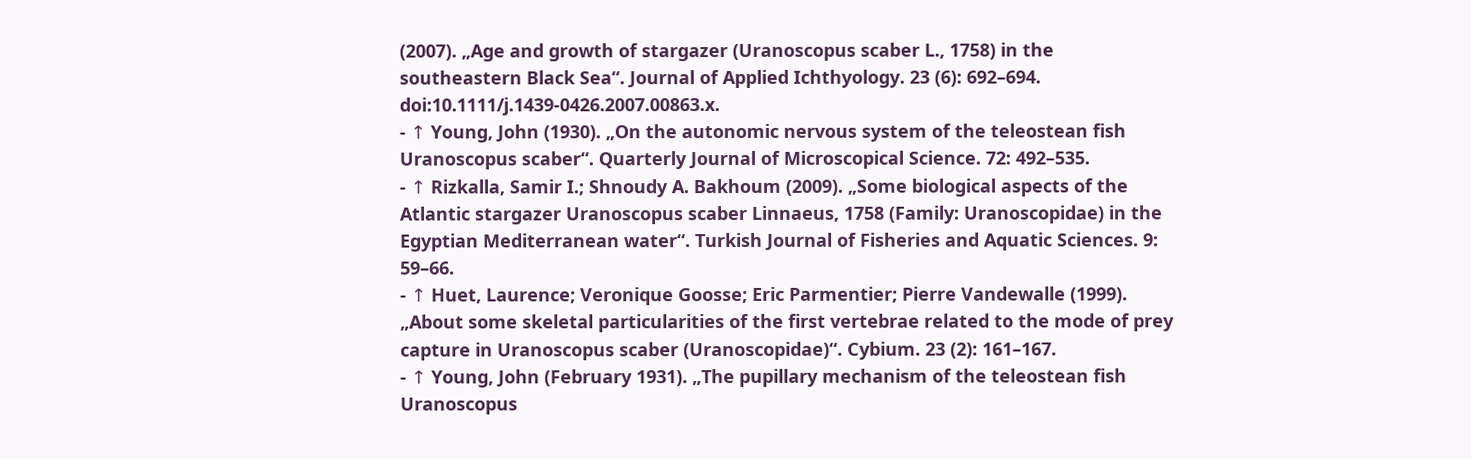(2007). „Age and growth of stargazer (Uranoscopus scaber L., 1758) in the southeastern Black Sea“. Journal of Applied Ichthyology. 23 (6): 692–694. doi:10.1111/j.1439-0426.2007.00863.x.
- ↑ Young, John (1930). „On the autonomic nervous system of the teleostean fish Uranoscopus scaber“. Quarterly Journal of Microscopical Science. 72: 492–535.
- ↑ Rizkalla, Samir I.; Shnoudy A. Bakhoum (2009). „Some biological aspects of the Atlantic stargazer Uranoscopus scaber Linnaeus, 1758 (Family: Uranoscopidae) in the Egyptian Mediterranean water“. Turkish Journal of Fisheries and Aquatic Sciences. 9: 59–66.
- ↑ Huet, Laurence; Veronique Goosse; Eric Parmentier; Pierre Vandewalle (1999). „About some skeletal particularities of the first vertebrae related to the mode of prey capture in Uranoscopus scaber (Uranoscopidae)“. Cybium. 23 (2): 161–167.
- ↑ Young, John (February 1931). „The pupillary mechanism of the teleostean fish Uranoscopus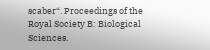scaber“. Proceedings of the Royal Society B: Biological Sciences.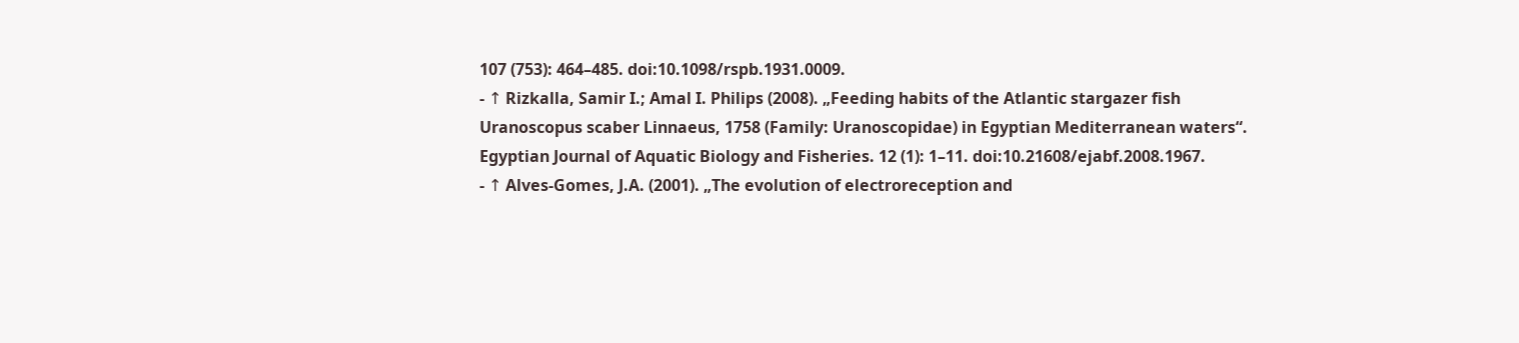107 (753): 464–485. doi:10.1098/rspb.1931.0009.
- ↑ Rizkalla, Samir I.; Amal I. Philips (2008). „Feeding habits of the Atlantic stargazer fish Uranoscopus scaber Linnaeus, 1758 (Family: Uranoscopidae) in Egyptian Mediterranean waters“. Egyptian Journal of Aquatic Biology and Fisheries. 12 (1): 1–11. doi:10.21608/ejabf.2008.1967.
- ↑ Alves-Gomes, J.A. (2001). „The evolution of electroreception and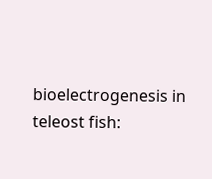bioelectrogenesis in teleost fish: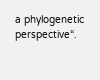a phylogenetic perspective“.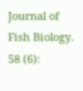Journal of Fish Biology. 58 (6):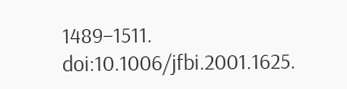1489–1511. doi:10.1006/jfbi.2001.1625.